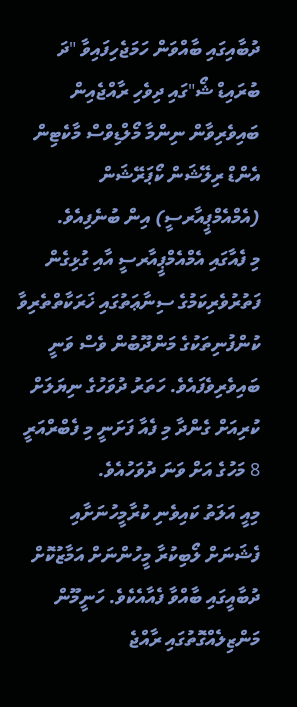ދުބާއިގައި ބާއްވަން ހަމަޖެހިފައިވާ "ދަ ބުރައިޑް ޝޯ"ގައި ދިވެހި ރާއްޖެއިން ބައިވެރިވާން ނިންމާ މޯލްޑިވްސް މާކެޓިން އެންޑް ރިލޭޝަން ކޯޕަރޭޝަން (އެމްއެމްޕީއާރސީ) އިން ބުނެފިއެވެ.
މި ފެއާގައި އެމްއެމްޕީއާރސީ އާއި ގުޅިގެން ފަތުރުވެރިކަމުގެ ސިނާޢަތުގައި ޚަރަކާތްތެރިވާ ކުންފުނިތަކުގެ މަންދޫބުން ވެސް ވަނީ ބައިވެރިވެފައެވެ. ހަތަރު ދުވަހުގެ ނިޔަލަށް ކުރިއަށް ގެންދާ މި ފެއާ ފަށަނީ މި ފެބްރްއަރީ 8 މަހުގެ އަށް ވަނަ ދުވަހުއެވެ.
މިއީ އަލަތު ކައިވެނި ކުރާމީހުނަށާއި ފެޝަނަށް ލޯބިކުރާ މީހުންނަށް އަމާޒުކޮށް ދުބާއީގައި ބާއްވާ ފެއާއެކެވެ. ހަނީމޫން މަންޒިލެއްގޮތުގައި ރާއްޖެ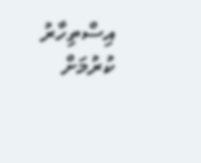އިސްތިހާރު ކުރުމަށް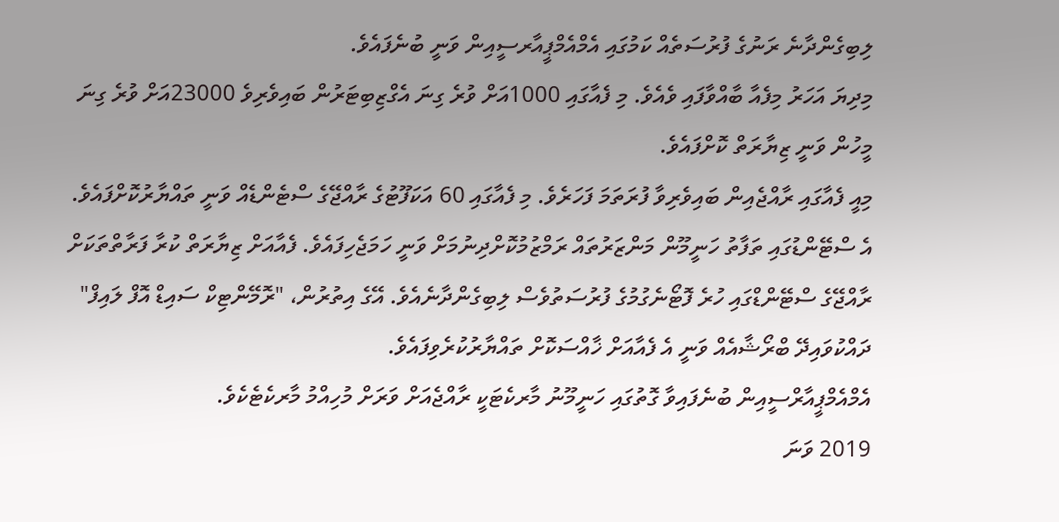ލިބިގެންދާނެ ރަނުގެ ފުރުސަތެއް ކަމުގައި އެމްއެމްޕީއާރސީއިން ވަނީ ބުނެފައެވެ.
މިދިޔަ އަހަރު މިފެއާ ބާއްވާފައި ވެއެވެ. މި ފެއާގައި 1000އަށް ވުރެ ގިނަ އެގްޒިބިޓަރުން ބައިވެރިވެ 23000އަށް ވުރެ ގިނަ މީހުން ވަނީ ޒިޔާރަތް ކޮށްފައެވެ.
މިއީ ފެއާގައި ރާއްޖެއިން ބައިވެރިވާ ފުރަތަމަ ފަހަރެވެ. މި ފެއާގައި 60 އަކަފޫޓުގެ ރާއްޖޭގެ ސްޓެންޑެއް ވަނީ ތައްޔާރުކޮށްފައެވެ. އެ ސްޓޭންޑުގައި ތަފާތު ހަނީމޫން މަންޒަރުތައް ރަމްޒުމުކޮށްދިނުމަށް ވަނީ ހަމަޖެހިފައެވެ. ފެއާއަށް ޒިޔާރަތް ކުރާ ފަރާތްތަކަށް ރާއްޖޭގެ ސްޓޭންޑްގައި ހުރެ ފޮޓޯނެގުމުގެ ފުރުސަތުވެސް ލިބިގެންދާނެއެވެ. އޭގެ އިތުރުން، "ރޮމޭންޓިކް ސައިޑް އޮފް ލައިފް" ދައްކުވައިދޭ ބްރޯޝާއެއް ވަނީ އެ ފެއާއަށް ޚާއްސަކޮށް ތައްޔާރުކުރެވިފައެވެ.
އެމްއެމްޕީއާރްސީއިން ބުނެފައިވާ ގޮތުގައި ހަނީމޫނު މާރކެޓަކީ ރާއްޖެއަށް ވަރަށް މުހިއްމު މާރކެޓެކެވެ.
2019 ވަނަ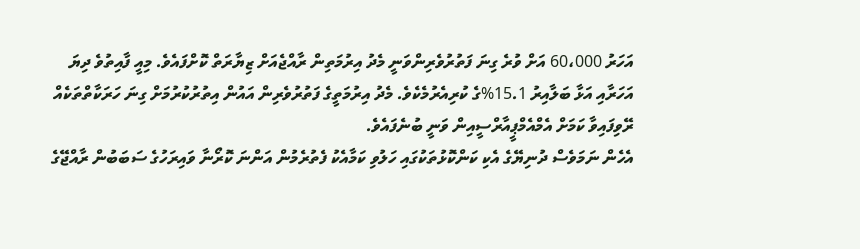އަހަރު 60،000 އަށް ވުރެ ގިނަ ފަތުރުވެރިންވަނީ މެދު އިރުމަތިން ރާއްޖެއަށް ޒިޔާރަތް ކޮށްފައެވެ. މިއީ ފާއިތުވެ ދިޔަ އަހަރާއި އަޅާ ބަލާއިރު 15.1%ގެ ކުރިއެރުމެކެވެ. މެދު އިރުމަތީގެ ފަތުރުވެރިން އައުން އިތުރުކުރުމަށް ގިނަ ހަރަކާތްތަކެއް ރޭވިފައިވާ ކަމަށް އެމްއެމްޕީއާރްސީއިން ވަނީ ބުނެފައެވެ.
އެހެން ނަމަވެސް ދުނިޔޭގެ އެކި ކަންކޮޅުތަކުގައި ހަލުވި ކަމާއެކު ފެތުރެމުން އަންނަ ކޮރޯނާ ވައިރަހުގެ ސަބަބުން ރާއްޖޭގެ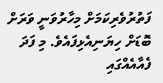ފަތުރުވެރިކަމަށް މިހާރުވަނީ ވަރަށް ބޮޑަށް ހިޔަނިއެޅިފައެވެ. މި ފަދަ ފެއާއެއްގައި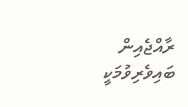ރާއްޖެއިން ބައިވެރިވުމަކީ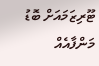ޓޫރިޒަމައަށް ބޮޑު މަންފާއެއް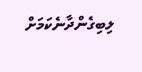ލިބިގެންދާނެކަމަށް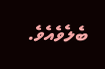ބެލެވެއެވެ.